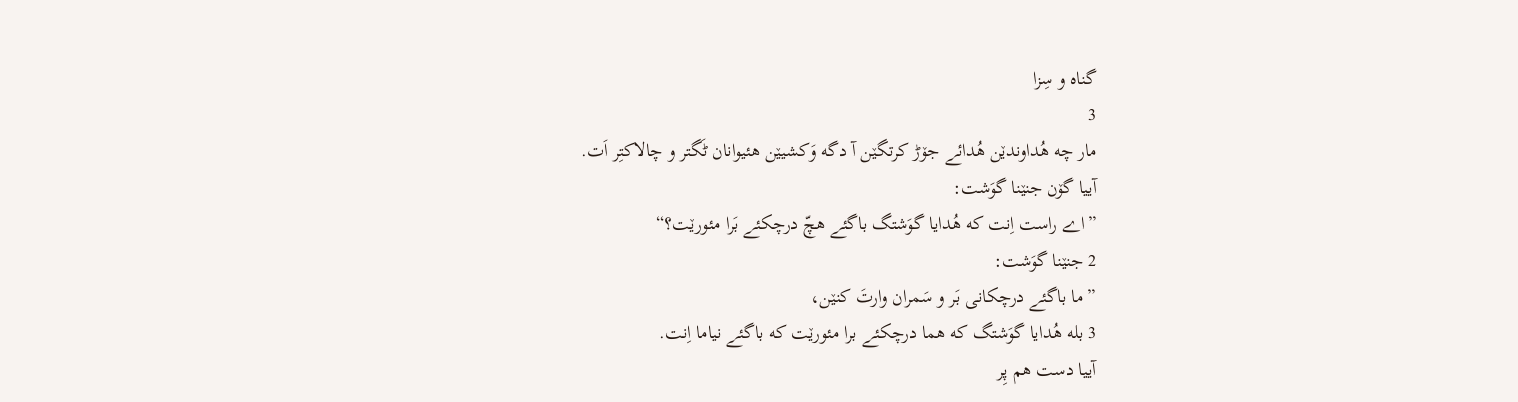گناه و سِزا
3
مار چه هُداوندێن هُدائے جۆڑ کرتگێن آ دگه وَکشیێن هئیوانان ٹَگتر و چالاکتِر اَت.
آییا گۆن جنێنا گوَشت:
”اے راست اِنت که هُدایا گوَشتگ باگئے هچّ درچکئے بَرا مئورێت؟“
2 جنێنا گوَشت:
”ما باگئے درچکانی بَر و سَمران وارتَ کنێن،
3 بله هُدایا گوَشتگ که هما درچکئے برا مئورێت که باگئے نیاما اِنت.
آییا دست هم پِر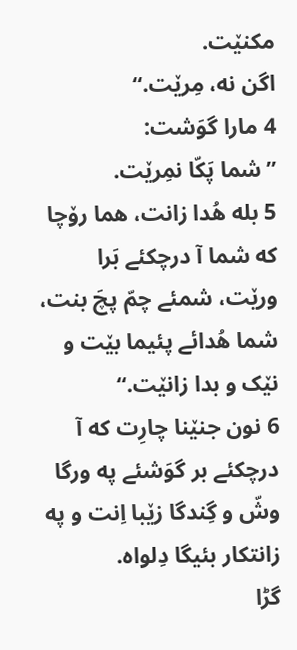مکنێت.
اگن نه، مِرێت.“
4 مارا گوَشت:
”شما پَکّا نمِرێت.
5 بله هُدا زانت، هما رۆچا که شما آ درچکئے بَرا ورێت، شمئے چمّ پچَ بنت، شما هُدائے پئیما بێت و نێک و بدا زانێت.“
6 نون جنێنا چارِت که آ درچکئے بر گوَشئے په ورگا وشّ و گِندگا زێبا اِنت و په زانتکار بئیگا دِلواه.
گڑا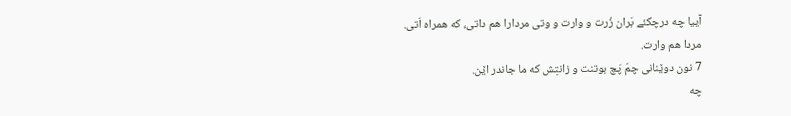آییا چه درچکئے بَران زُرت و وارت و وتی مردارا هم داتی، که همراه اَتی.
مردا هم وارت.
7 نون دوێنانی چمّ پَچ بوتنت و زانتِش که ما جاندر اێن.
چه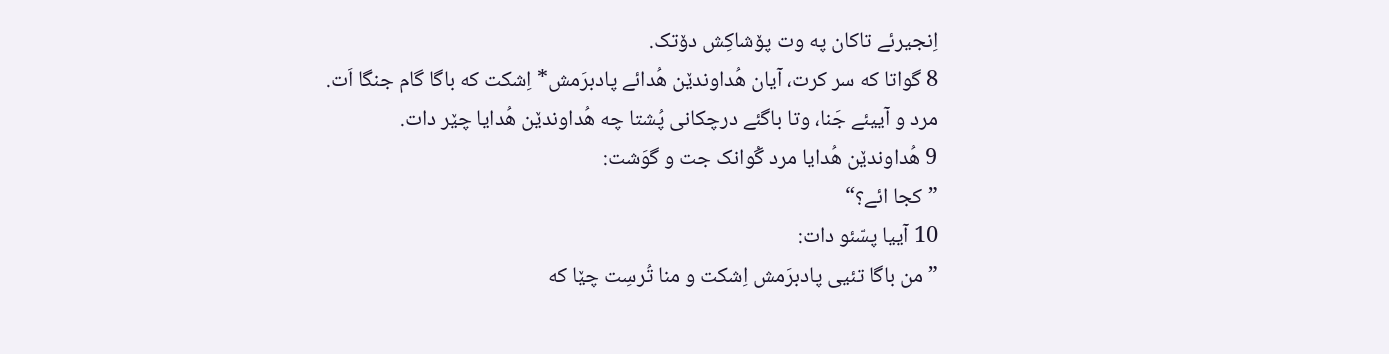اِنجیرئے تاکان په وت پۆشاکِش دۆتک.
8 گواتا که سر کرت، آیان هُداوندێن هُدائے پادبرَمش* اِشکت که باگا گام جنگا اَت.
مرد و آییئے جَنا، وتا باگئے درچکانی پُشتا چه هُداوندێن هُدایا چێر دات.
9 هُداوندێن هُدایا مرد گْوانک جت و گوَشت:
”کجا ائے؟“
10 آییا پسّئو دات:
”من باگا تئیی پادبرَمش اِشکت و منا تُرسِت چێا که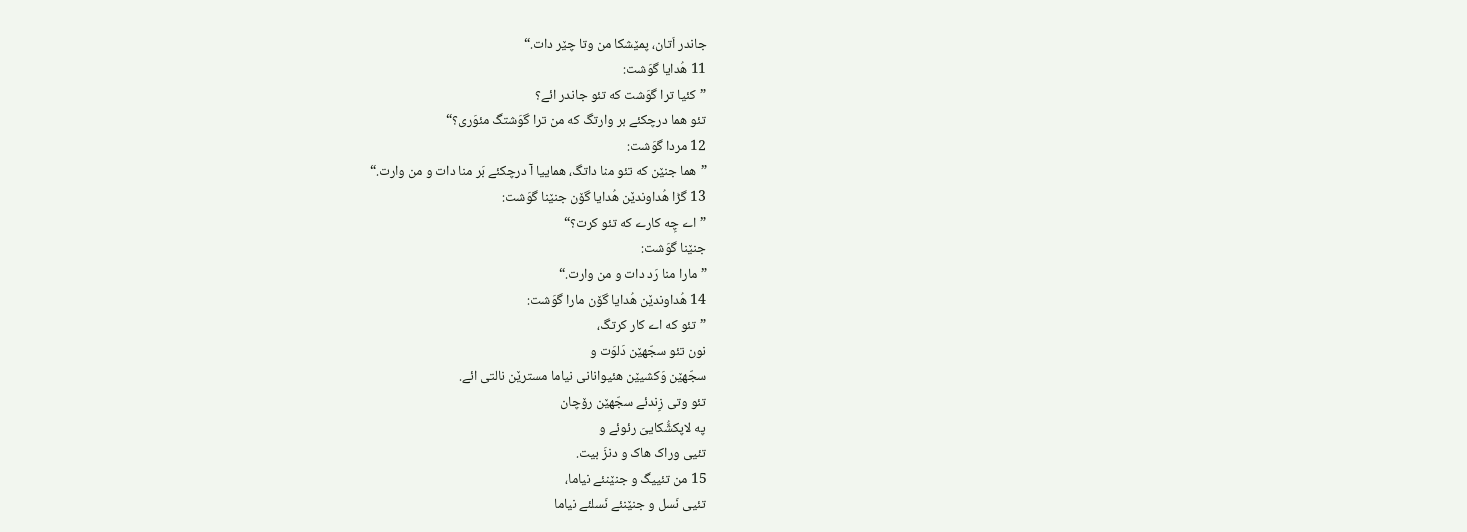جاندر اَتان، پمێشکا من وتا چێر دات.“
11 هُدایا گوَشت:
”کئیا ترا گوَشت که تئو جاندر ائے؟
تئو هما درچکئے بر وارتگ که من ترا گوَشتگ مئوَری؟“
12 مردا گوَشت:
”هما جنێن که تئو منا داتگ، هماییا آ درچکئے بَر منا دات و من وارت.“
13 گڑا هُداوندێن هُدایا گۆن جنێنا گوَشت:
”اے چِه کارے که تئو کرت؟“
جنێنا گوَشت:
”مارا منا رَد دات و من وارت.“
14 هُداوندێن هُدایا گۆن مارا گوَشت:
”تئو که اے کار کرتگ،
نون تئو سجّهێن دَلوَت و
سجّهێن وَکشیێن هئیوانانی نیاما مسترێن نالتی ائے.
تئو وتی زِندئے سجّهێن رۆچان
په لاپکشُّکاییَ رئوئے و
تئیی وراک هاک و دنزَ بیت.
15 من تئییگ و جنێنئے نیاما،
تئیی نَسل و جنێنئے نَسلئے نیاما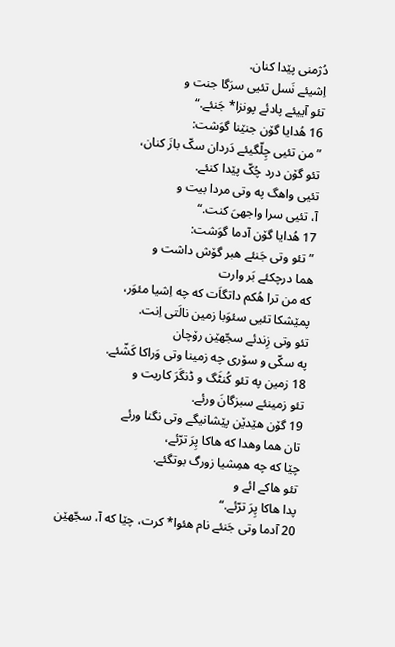دُژمنی پێدا کنان.
اِشیئے نَسل تئیی سرَگا جنت و
تئو آییئے پادئے پونزا* جَنئے.“
16 هُدایا گۆن جنێنا گوَشت:
”من تئیی چِلّگیئے دَردان سکّ بازَ کنان،
تئو گۆن درد چُکّ پێدا کنئے.
تئیی واهگ په وتی مردا بیت و
آ، تئیی سرا واجهیَ کنت.“
17 هُدایا گۆن آدما گوَشت:
”تئو وتی جَنئے هبر گۆش داشت و
هما درچکئے بَر وارت
که من ترا هُکم داتگاَت که چه اِشیا مئوَر،
پمێشکا تئیی سئوَبا زمین نالَتی اِنت.
تئو وتی زِندئے سجّهێن رۆچان
په سکّی و سۆری چه زمینا وتی وَراکا کَشّئے.
18 زمین په تئو کُنٹَگ و ڈنگَرَ کاریت و
تئو زمینئے سبزگانَ ورئے.
19 گۆن هێدێن پێشانیگے وتی نگنا ورئے
تان هما وهدا که هاکا پِرَ ترّئے،
چێا که چه همِشیا زورگ بوتگئے.
تئو هاکے ائے و
پدا هاکا پِرَ ترّئے.“
20 آدما وتی جَنئے نام هئوا* کرت، چێا که آ، سجّهێن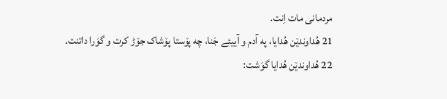مردمانی مات اِنت.
21 هُداوندێن هُدایا، په آدم و آییئے جَنا، چه پۆستا پۆشاک جۆڑ کرت و گوَرا داتنت.
22 هُداوندێن هُدایا گوَشت: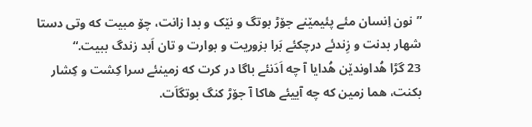”نون اِنسان مئے پئیمێنے جۆڑ بوتگ و نێک و بدا زانت، چۆ مبیت که وتی دستا شهار بدنت و زِندئے درچکئے بَرا بزوریت و بوارت و تان اَبد زندگ ببیت.“
23 گڑا هُداوندێن هُدایا آ چه اَدَنئے باگا در کرت که زمینئے سرا کِشت و کِشار بکنت، هما زمین که چه آییئے هاکا آ جۆڑ کنگ بوتگاَت.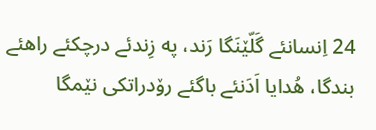24 اِنسانئے گَلّێنَگا رَند، په زِندئے درچکئے راهئے بندگا، هُدایا اَدَنئے باگئے رۆدراتکی نێمگا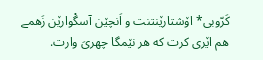کَرّوبی* اۆشتارێنتنت و اَنچێن آسگْوارێن زَهمے هم اێری کرت که هر نێمگا چهریَ وارت.